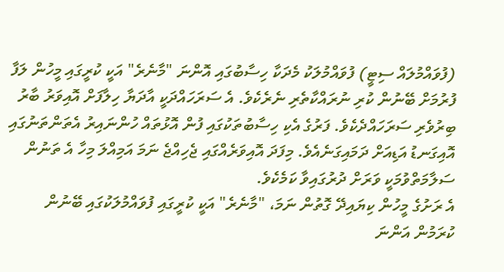(ފުވައްމުލައް ސިޓީ) ފުވައްމުލަކު މެދަކާ ހިސާބުގައި އޮންނަ "މާނެރެ" އަކީ ކުރީގައި މީހުން ލަފާ ފުރުމަށް ބޭނުން ކުރި ނުރައްކާތެރި ނެރެކެވެ. އެ ސަރަހައްދަކީ އާދަޔާ ހިލާފަށް އޮއިވަރު ބާރު ބިރުވެރި ސަރަހައްދެކެވެ. ފަރުގެ އެކި ހިސާބުތަކުގައި ފުން އޮޅުތައް ހުންނައިރު އެތަންތަނުގައި އޮއިގަނޑު އަޑިއަށް ދަމައިގަނެއެވެ. މިފަދަ އޮއިވަރެއްގައި ޖެހިއްޖެ ނަމަ އަމިއްލަ މިހާ އެ ތަނުން ސަލާމަތްވުމަކީ ވަރަށް ދުރުގައިވާ ކަމެކެވެ.
އެ ރަށުގެ މީހުން ކިޔައިދޭ ގޮތުން ނަމަ، "މާނެރެ" އަކީ ކުރީގައި ފުވައްމުލަކުގައި ބޭނުން ކުރަމުން އަންނަ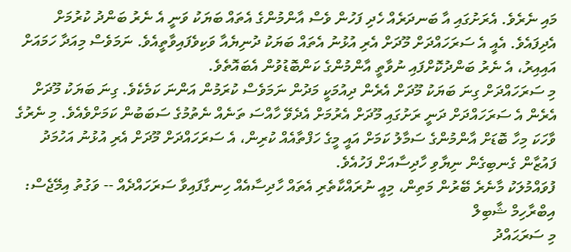މައި ނެރެވެ. އެރަށުގައި އާ ބަނދަރެއް ހެދި ފަހުން ވެސް އާންމުންގެ އެތައް ބަޔަކު ވަނީ އެ ނެރު ބަންދު ކުރުމަށް އެދިފައެވެ. އެއީ އެ ސަރަހައްދަށް މޫދަށް އެރި އުޅުނު އެތައް ބަޔަކު ދުނިޔެއާ ވަކިވެފައިވާތީއެވެ. ނަމަވެސް މިއަދާ ހަމައަށް އައިއިރު، އެ ނެރު ބަންދުކޮށްފައި ނުވާތީ އާންމުންގެ ކަންބޮޑުވުން އެބައޮތެވެ.
މި ސަރަހައްދަށް ގިނަ ބަޔަކު މޫދަށް އެރެން ދިއުމަކީ މަދުން ނަމަވެސް ކުރަމުން އަންނަ ކަމެކެވެ. ގިނަ ބަޔަކު މޫދަށް އެރެން އެ ސަރަހައްދަށް ދަނީ ރަށުގައި މޫދަށް އެރުމަށް އެދެވޭ ހާއްސަ ތަނެއް ނެތުމުގެ ސަބަބުން ކަމަށްވެއެވެ. މި ނެރުގެ ވާހަކަ މިހާ ބޮޑަށް އާންމުންގެ ސަމާލު ކަމަށް އައީ މީގެ ހަފްތާއެއް ކުރިން، އެ ސަރަހައްދަށް މޫދަށް އެރި އުޅުނު އަހުމަދު ފައުޒާން ގެނބިގެން ނިޔާވި ހާދިސާއަށް ފަހުއެވެ.
ފުވައްމުލަކު މާނެރެ ބޭރުން މަތިން، މިއީ ނުރައްކާތެރި އެތައް ހާދިސާއެއް ހިނގާފައިވާ ސަރަހައްދެއް -- ވަގުތު އިމޭޖެސް: އިބްރާހިމް ޝާބިލް
މި ސަރަޙައްދު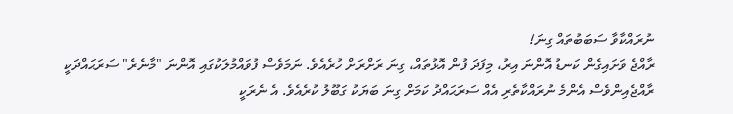ނުރައްކާވާ ސަބަބުތައް ގިނަ!
ރާއްޖެ ވަށައިގެން ކަނޑު އޮންނަ އިރު، މިފަދަ ފުން އޮޅުތައް، ގިނަ ރަށްރަށް ހުރެއެވެ. ނަމަވެސް ފުވައްމުލަކުގައި އޮންނަ "މާނެރެ" ސަރަޙައްދަކީ ރާއްޖެއިންވެސް އެންމެ ނުރައްކާތެރި އެއް ސަރަޙައްދު ކަމަށް ގިނަ ބަޔަކު ގަބޫލު ކުރެއެވެ. އެ ނެރަކީ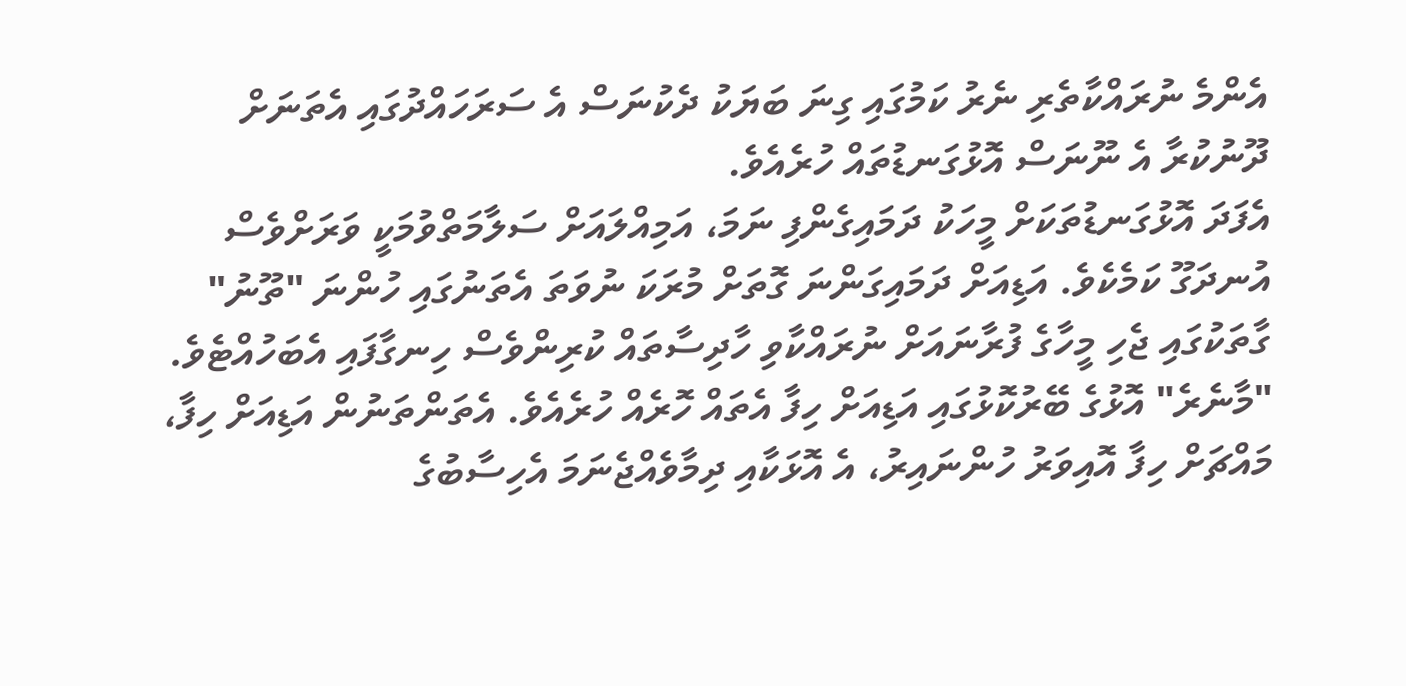އެންމެ ނުރައްކާތެރި ނެރު ކަމުގައި ގިނަ ބަޔަކު ދެކުނަސް އެ ސަރަހައްދުގައި އެތަނަށް ދޫނުކުރާ އެ ނޫނަސް އޮޅުގަނޑުތައް ހުރެއެވެ.
އެފަދަ އޮޅުގަނޑުތަކަށް މީހަކު ދަމައިގެންފި ނަމަ، އަމިއްލައަށް ސަލާމަތްވުމަކީ ވަރަށްވެސް އުނދަގޫ ކަމެކެވެ. އަޑިއަށް ދަމައިގަންނަ ގޮތަށް މުރަކަ ނުވަތަ އެތަނުގައި ހުންނަ "ތޫނު" ގާތަކުގައި ޖެހި މީހާގެ ފުރާނައަށް ނުރައްކާވި ހާދިސާތައް ކުރިންވެސް ހިނގާފައި އެބަހުއްޓެވެ.
"މާނެރެ" އޮޅުގެ ބޭރުކޮޅުގައި އަޑިއަށް ހިފާ އެތައް ހޮރެއް ހުރެއެވެ. އެތަންތަނުން އަޑިއަށް ހިފާ، މައްޗަށް ހިފާ އޮއިވަރު ހުންނައިރު، އެ އޮޅަކާއި ދިމާވެއްޖެނަމަ އެހިސާބުގެ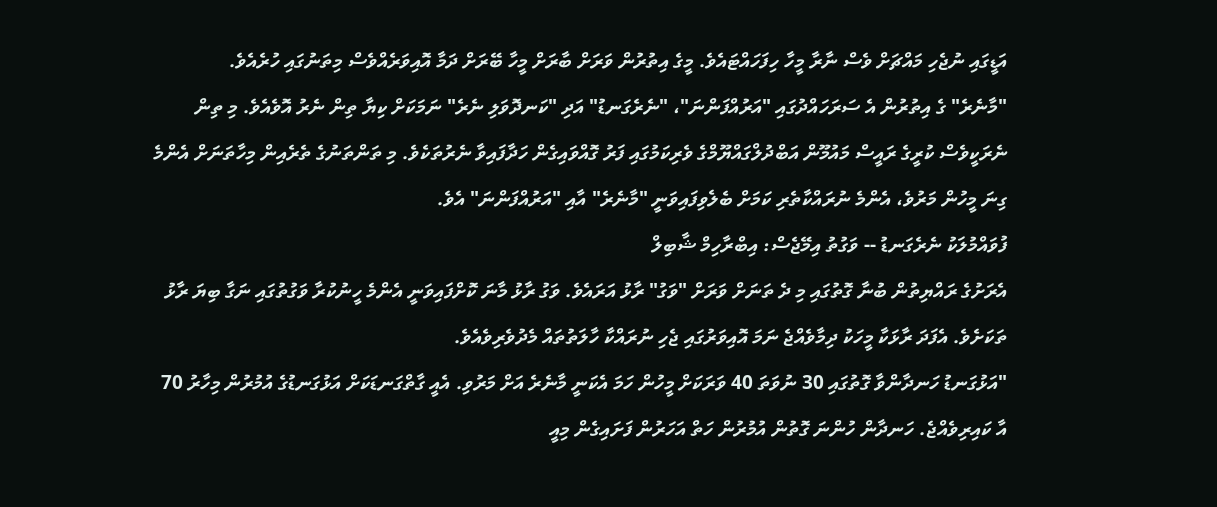އަޑީގައި ނުޖެހި މައްޗަށް ވެސް ނާރާ މީހާ ހިފަހައްޓައެވެ. މީގެ އިތުރުން ވަރަށް ބާރަށް މީހާ ބޭރަށް ދަމާ އޮއިވަރެއްވެސް މިތަނުގައި ހުރެއެވެ.
"މާނެރެ" ގެ އިތުރުން އެ ސަރަހައްދުގައި "އަރުއްފަންނަ"، "ނެރެގަނޑު" އަދި "ކަނދޮވަލި ނެރެ" ނަމަކަށް ކިޔާ ތިން ނެރު އޮވެއެވެ. މި ތިން ނެރަކީވެސް ކުރީގެ ރައީސް މައުމޫން އަބްދުލްގައްޔޫމްގެ ވެރިކަމުގައި ފަރު ގޮއްވައިގެން ހަދާފައިވާ ނެރުތަކެވެ. މި ތަންތަނުގެ ތެރެއިން މިހާތަނަށް އެންމެ ގިނަ މީހުން މަރުވެ، އެންމެ ނުރައްކާތެރި ކަމަށް ބެލެވިފައިވަނީ "މާނެރެ" އާއި "އަރުއްފަންނަ" އެވެ.
ފުވައްމުލަކު ނެރެގަނޑު -- ވަގުތު އިމޭޖެސް: އިބްރާހިމް ޝާބިލް
އެރަށުގެ ރައްޔިތުން ބުނާ ގޮތުގައި މި ދެ ތަނަށް ވަރަށް "ވަގު" ރާޅު އަރައެވެ. ވަގު ރާޅު މާނަ ކޮށްފައިވަނީ އެންމެ ހީނުކުރާ ވަގުތުގައި ނަގާ ބިޔަ ރާޅު ތަކަށެވެ. އެފަދަ ރާޅަކާ މީހަކު ދިމާވެއްޖެ ނަމަ އޮއިވަރުގައި ޖެހި ނުރައްކާ ހާލަތުތައް މެދުވެރިވެއެވެ.
"އަޅުގަނޑު ހަނދާންވާ ގޮތުގައި 30 ނުވަތަ 40 ވަރަކަށް މީހުން ހަމަ އެކަނީ މާނެރެ އަށް މަރުވި. އެއީ ގާތްގަނޑަކަށް އަޅުގަނޑުގެ އުމުރުން މިހާރު 70 އާ ކައިރިވެއްޖެ. ހަނދާން ހުންނަ ގޮތުން އުމުރުން ހަތް އަހަރުން ފަށައިގެން މިއީ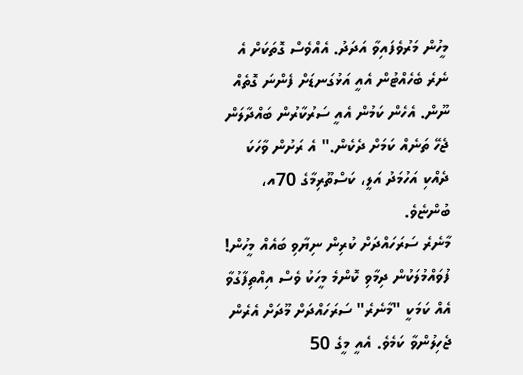މީހުން މަރުވެފައިވާ އަދަދު. އެއްވެސް ގޮތަކަށް އެ ނެރެ ބެހެއްޓުން އެއީ އަޅުގަނޑަށް ފެންނަ ގޮތެއް ނޫން. އެހެން ކަމުން އެއީ ސަރުކާރުން ބައްދާލަން ޖެހޭ ތަނެއް ކަމަށް ދެކެން." އެ ރަށުން ވާހަކަ ދެއްކި އަހުމަދު އަލީ، ކަސްތޫރިމާގެ 70އ، ބުންޏެވެ.
މާނެރެ ސަރަހައްދަށް ކުރިން ނިޔާވި ބައެއް މީހުން!
ފުވައްމުލަކުން ދިމާވި ކޮންމެ މީހަކު ވެސް އިއްތިފާގުވާ އެއް ކަމަކީ "މާނެރެ" ސަރަހައްދަށް މޫދަށް އެރެން ޖެހިލުންވާ ކަމެވެ. އެއީ މީގެ 50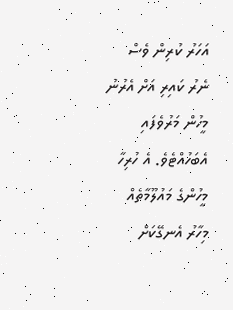އަހަރު ކުރިން ވެސް ނެރު ކައިރި އަށް އެރުނު މީހުން މަރުވެފައި އެބަހުއްޓެވެ. އެ ހުރިހާ މީހުންގެ މައުލޫމާތެއް މިހާރު އެނގޭކަށް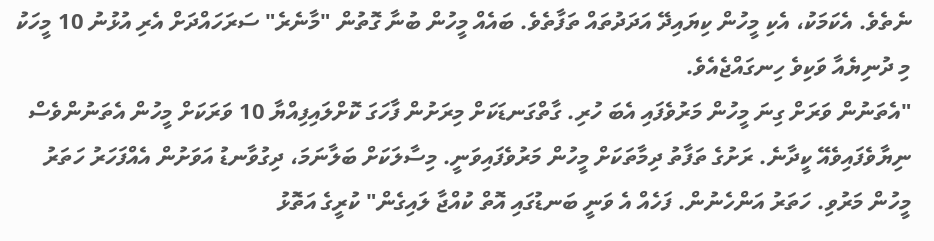ނެތެވެ. އެކަމަކު، އެކި މީހުން ކިޔައިދޭ އަދަދުތައް ތަފާތެވެ. ބައެއް މީހުން ބުނާ ގޮތުން "މާނެރެ" ސަރަހައްދަށް އެރި އުޅުނު 10 މީހަކު މި ދުނިޔެއާ ވަކިވެ ހިނގައްޖެއެވެ.
"އެތަނުން ވަރަށް ގިނަ މީހުން މަރުވެފައި އެބަ ހުރި. ގާތްގަނޑަކަށް މިރަށުން ފާހަގަ ކޮށްލައިފިއްޔާ 10 ވަރަކަށް މީހުން އެތަނުންވެސް ނިޔާވެފައިވެއޭ ކީދާނެ. ރަށުގެ ތަފާތު ދިމާތަކަށް މީހުން މަރުވެފައިވަނީ. މިސާލަކަށް ބަލާނަމަ، ދިގުވާނޑު އަވަށުން އެއްފަހަރު ހަތަރު މީހުން މަރުވި. ހަތަރު އަންހެނުން. ފަހެއް އެ ވަނީ ބަނޑުގައި އޮތް ކުއްޖާ ލައިގެން" ކުރީގެ އަތޮޅު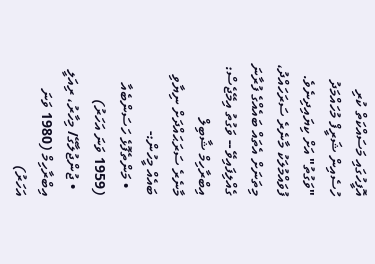އޮފީހުގައި މަސައްކަތް ކުރި ހުސެއިން ޝަރީފް މުހައްމަދު "ވަގުތު" އަށް ކިޔައިދިނެވެ.
ފުވައްމުލަކު މާނެރެ ސަރަހައްދު، މިތަނަށް އެތައް ބައެއްގެ ފުރާނަ ގެއްލިފައިވޭ -- ވަގުތު އިމޭޖެސް: އިބްރާހިމް ޝާބިލް
މާނެރެ ސަރަޙައްދަށް ނިޔާވި ބައެއް މީހުން:-
  • މަންތެފޮޅެ ހަސަންބެއާ (1959 ވަނަ އަހަރު)
  • ޖުންޖުލާގޭ/ މިހާރު، ރިއަލީ އިބްރާހިމް (1980 ވަނަ އަހަރު)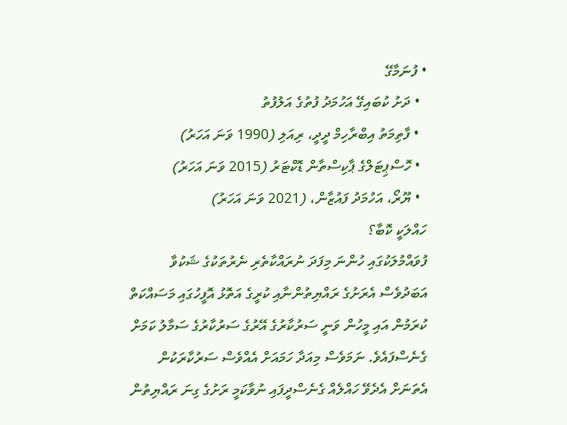• ފުނަމާގޭ
  • ދަށު ކުބައިގޭ އަހުމަދު ފުތުގެ އަލުފުތު
  • ފާތިމަތު އިބްރާހިމް ދީދީ، ރިއަލި (1990 ވަނަ އަހަރު)
  • ހޮސްޕިޓަލްގެ ޕާކިސްތާން ޑޮކްޓަރު (2015 ވަނަ އަހަރު)
  • ޔޫރޯ، އަހުމަދު ފައުޒާން، (2021 ވަނަ އަހަރު)
ހައްލަކީ ކޮބާ؟
ފުވައްމުލަކުގައި ހުންނަ މިފަދަ ނުރައްކާތެރި ނެރުތަކުގެ ޝަކުވާ އަބަދުވެސް އެރަށުގެ ރައްޔިތުންނާއި ކުރީގެ އަތޮޅު އޮފީހުގައި މަސައްކަތް ކުރަމުން އައި މީހުން ވަނީ ސަރުކާރުގެ އޭރުގެ ސަރުކާރުގެ ސަމާލު ކަމަށް ގެނެސްފައެވެ. ނަމަވެސް މިއަދާ ހަމައަށް އެއްވެސް ސަރުކާރަކުން އެތަނަށް އެދެވޭ ހައްލެއް ގެނެސްދީފައި ނުވާކަމީ ރަށުގެ ގިނަ ރައްޔިތުން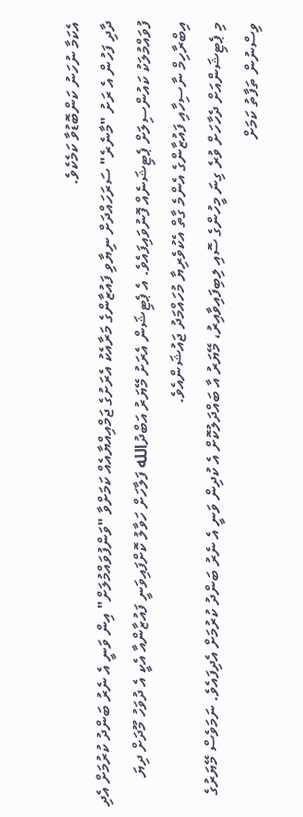އެކަމާ ނުހަނު ކަންބޮޑުވާ ކަމެކެވެ.
ދާދި ފަހުން އެ ރަށު "މާނެރެ" ސަރަހައްދަށް ނިޔާވި ފައުޒާންގެ މަރާއެކު އެރަށުގެ ޖަމްއިއްޔާއެއް ކަމަށްވާ "ވަންފުވައްމުލަށް" އިން ވަނީ އެ ނެރު ބަންދު ކުރުމަށް އެދި ފުވައްމުލަކު ކައުންސިލަށް ޕެޓިޝަނެއް ފޮނުވައިފައެވެ. އެ ޕެޓިޝަން އެރަށު މޭޔަރު އަބްދުالله ފަލާހަށް ހަވާލު ކޮށްފައިވަނީ ފައުޒާންއާ އެކީ އެ ދުވަހު މޫދަށް ދިޔަ އިބްރާހިމް ނާސިހާއި ފައުޒާންގެ އެންމެ ގާތް އެކުވެރިޔާ މުހައްމަދު ޖައުޝަންއެވެ.
މި ޕެޓިޝަންއަށް ދެހާހަށް ވުރެ ގިނަ މީހުންގެ ސޮއި ލިބިފައިވާއިރު، މޭޔަރު އާ ބައްދަލުކޮށް އެ ކުދިން ވަނީ އެ ނެރު ބަންދު ކުރުމަށް އެދިފައެވެ. ނަމަވެސް މޭޔަރުގެ ވިސްނުން ތަފާތު ކަމަށް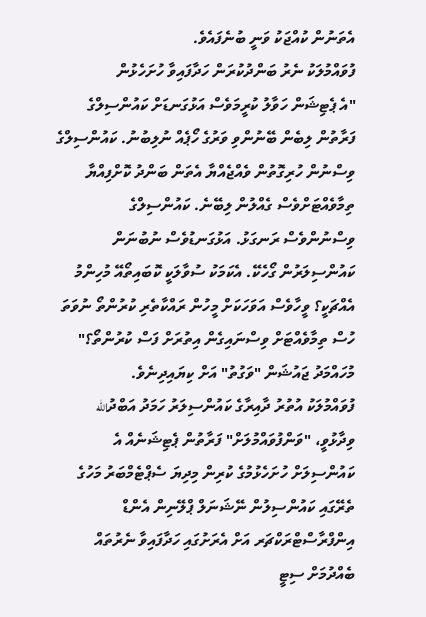އެތަނުން ކުއްޖަކު ވަނީ ބުނެފައެވެ.
ފުވައްމުލަކު ނެރު ބަންދުކުރަން ހަދާފައިވާ ހުށަހެޅުން
"އެ ޕެޓިޝަން ހަވާލު ކުރީމަވެސް އަޅުގަނޑަށް ކައުންސިލްގެ ފަރާތުން ލިބެން ބޭނުންވި ވަރުގެ ހޯޕެއް ނުލިބުނު. ކައުންސިލްގެ ވިސްނުން ހުރިގޮތުން ވެއްޖެއްޔާ އެތަން ބަންދު ކޮށްފިއްޔާ ތިމާވެއްޓަށްވެސް ގެއްލުން ލިބޭނެ. ކައުންސިލްގެ ވިސްނުންވެސް ރަނގަޅު. އަޅުގަނޑުވެސް ނުބުނަން ކައުންސިލަރުން ގޯހެކޭ. އެކަމަކު ސުވާލަކީ ކޮބައިތޯއޭ މުހިންމު އެއްޗަކީ؟ ވީހާވެސް އަވަހަކަށް މީހުން ރައްކާތެރި ކުރުންތޯ ނުވަތަ ހުސް ތިމާވެއްޓަށް ވިސްނައިގެން އިތުރަށް ފަސް ކުރުންތޯ؟" މުހައްމަދު ޖައުޝަން "ވަގުތު" އަށް ކިޔައިދިނެވެ.
ފުވައްމުލަކު އުތުރު ދާއިރާގެ ކައުންސިލަރު ހަމަދު އަބްދުالله ވިދާޅުވީ، "ވަންފުވައްމުލަށް" ފަރާތުން ޕެޓިޝަނެއް އެ ކައުންސިލަށް ހުށަހެޅުމުގެ ކުރިން މިދިޔަ ސެޕްޓެމްބަރު މަހުގެ ތެރޭގައި ކައުންސިލުން ނޭޝަނަލް ޕްލޭނިން އެންޑް އިންފްރާސްޓްރަކްޗަރ އަށް އެރަށުގައި ހަދާފައިވާ ނެރުތައް ބެއްދުމަށް ސިޓީ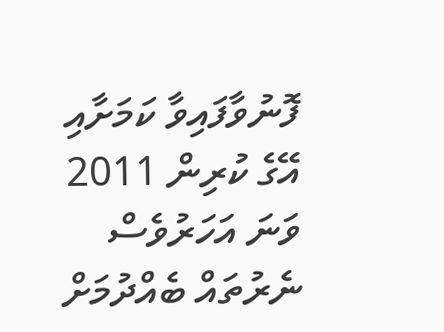ފޮނުވާފައިވާ ކަމަށާއި އޭގެ ކުރިން 2011 ވަނަ އަހަރުވެސް ނެރުތައް ބެއްދުމަށް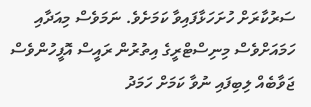ސަރުކާރަށް ހުށަހަޅާފައިވާ ކަމަށެވެ. ނަމަވެސް މިއަދާއި ހަމައަށްވެސް މިނިސްޓްރީގެ އިތުރުން ރައީސް އޮފީހުންވެސް ޖަވާބެއް ލިބިފައި ނުވާ ކަމަށް ހަމަދު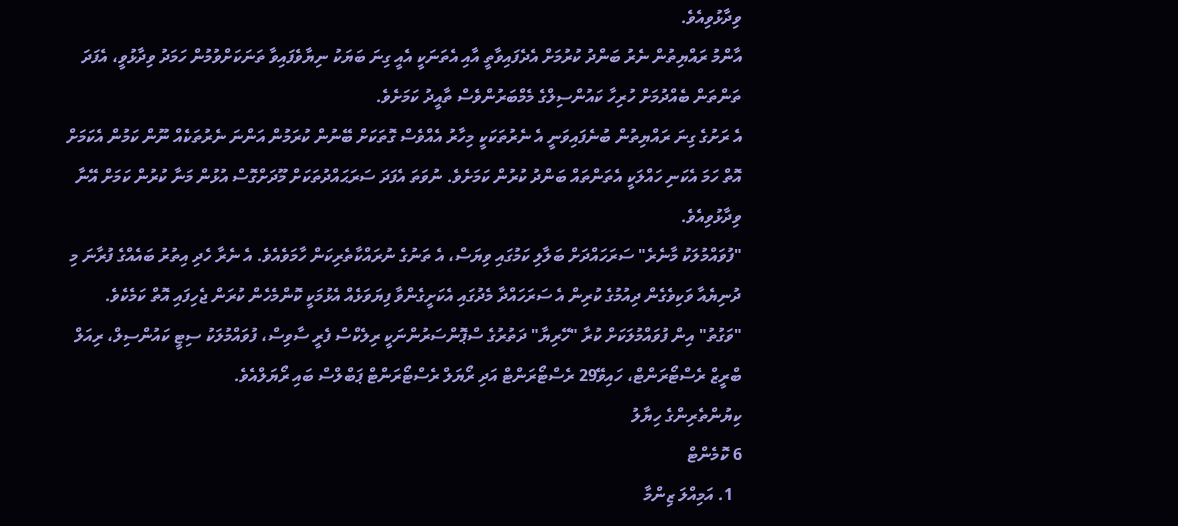ވިދާޅުވިއެވެ.
އާންމު ރައްޔިތުން ނެރު ބަންދު ކުރުމަށް އެދެފައިވާތީ އާއި އެތަނަކީ އެއީ ގިނަ ބަޔަކު ނިޔާވެފައިވާ ތަނަކަށްވުމުން ހަމަދު ވިދާޅުވީ، އެފަދަ ތަންތަން ބެއްދުމަށް ހުރިހާ ކައުންސިލްގެ މެމްބަރުންވެސް ތާއީދު ކަމަށެވެ.
އެ ރަށުގެ ގިނަ ރައްޔިތުން ބުނެފައިވަނީ އެ ނެރުތަކަކީ މިހާރު އެއްވެސް ގޮތަކަށް ބޭނުން ކުރަމުން އަންނަ ނެރުތަކެއް ނޫން ކަމުން އެކަމަށް އޮތް ހަމަ އެކަނި ހައްލަކީ އެތަންތައް ބަންދު ކުރުން ކަމަށެވެ. ނުވަތަ އެފަދަ ސަރަޙައްދުތަކަށް މޫދަށްގޮސް އުޅުން މަނާ ކުރުން ކަމަށް އޭނާ ވިދާޅުވިއެވެ.
"ފުވައްމުލަކު މާނެރެ" ސަރަހައްދަށް ބަލާލި ކަމުގައި ވިޔަސް، އެ ތަނުގެ ނުރައްކާތެރިކަން ހާމަވެއެވެ. އެ ނެރާ ހެދި އިތުރު ބައެއްގެ ފުރާނަ މި ދުނިޔެއާ ވަކިވެގެން ދިއުމުގެ ކުރިން އެ ސަރަހައްދާ މެދުގައި އެކަށީގެންވާ ފިޔަވަޅެއް އެޅުމަކީ ކޮންމެހެން ކުރަން ޖެހިފައި އޮތް ކަމެކެވެ.
"ވަގުތު" އިން ފުވައްމުލަކަށް ކުރާ "ހޭރިޔާ" ދަތުރުގެ ސްޕޮންސަރުންނަކީ ރިލެކްސް ފެރީ ސާވިސް، ފުވައްމުލަކު ސިޓީ ކައުންސިލް، ރިއަލް ބްރީޒް ރެސްޓޯރަންޓް، ހައިވޭ29 ރެސްޓޯރަންޓް އަދި ރޯޔަލް ރެސްޓޯރަންޓް ޕަބްލްސް ބައި ރޯޔަލްއެވެ.
ކިޔުންތެރިންގެ ހިޔާލު
6 ކޮމެންޓް
  1. އަމިއްލަ ޒިންމާ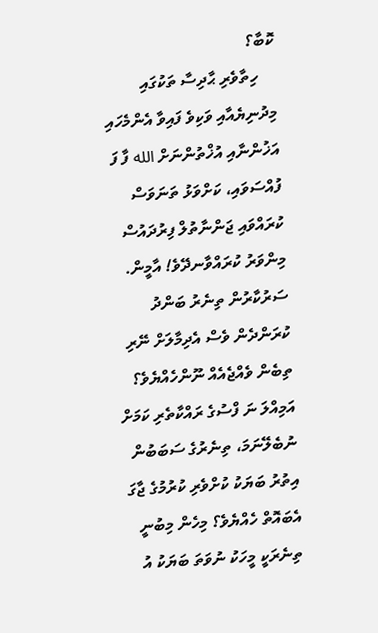ކޮބާ؟
    ހިތާވެރި ޙާދިސާ ތަކުގައި މިދުނިޔެއާއި ވަކިވެ ފައިވާ އެންމެހައި އަޚުންނާއި އުޚްތުންނަށް الله ފާ ފަ ފުއްސަވައި، ކަށްވަޅު ތަނަވަސް ކުރައްވައި ޖަންނާތުލް ފިރުދައުސް މިންވަރު ކުރައްވާނދޭވެ! އާމީން. ސަރުކާރުން ތިނެރު ބަންދު ކުރަންދެން ވެސް އެދިމާލަށް ނޭރި ތިބެން ވެއްޖެއެއް ނޫންހެއްޔެވެ؟ އަމިއްލަ ނަ ފްސުގެ ރައްކާތެރި ކަމަށް ނުބެލޭނަމަ، ތިނެރުގެ ސަބަބުން އިތުރު ބަޔަކު ކުށްވެރި ކުރުމުގެ ޖާގަ އެބައޮތް ހެއްޔެވެ؟ މިހެން މިބުނީ ތިނެރަކީ މީހަކު ނުވަތަ ބަޔަކު އު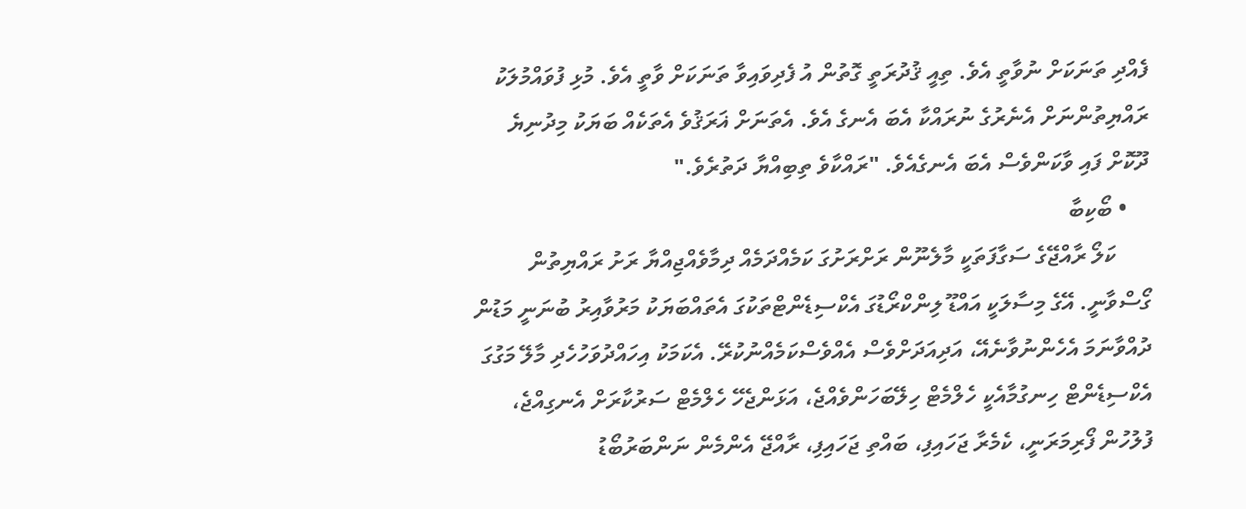ފެއްދި ތަނަކަށް ނުވާތީ އެވެ. ތިއީ ޤުދުރަތީ ގޮތުން އު ފެދިވައިވާ ތަނަކަށް ވާތީ އެވެ. މުޅި ފުވައްމުލަކު ރައްޔިތުންނަށް އެނެރުގެ ނުރައްކާ އެބަ އެނގެ އެވެ. އެތަނަށް ޣަރަޤުވެ އެތަކެއް ބަޔަކު މިދުނިޔެ ދޫކޮށް ފައި ވާކަންވެސް އެބަ އެނގެއެވެ. "ރައްކާވެ ތިބިއްޔާ ދަތުރެވެ."
    • ބޯކިބާ
      ކަލޯ ރާއްޖޭގެ ސަގާފަތަކީ މާލެނޫން ރަށްރަށުގަ ކަމެއްދަމެއް ދިމާވެއްޖިއްޔާ ރަށު ރައްޔިތުން ގޯސްވާނީ. އޭގެ މިސާލަކީ އައްޑޫ ލިންކްރޯޑުގަ އެކްސިޑެންޓްތަކުގަ އެތައްބަޔަކު މަރުވާއިރު ބުނަނީ މަޑުން ދުއްވާނަމަ އެހެންނުވާނެއޭ، އަދިއަދަށްވެސް އެއްވެސްކަމެއްނުކުރޭ. އެކަމަކު އިހައްދުވަހުހެދި މާލޭ މަގުގަ އެކްސިޑެންޓް ހިނގުމާއެކީ ހެލްމެޓް ހިލޭބަހަންވެއްޖެ، އަޅަންޖެހޭ ހެލްމެޓް ސަރުކާރަށް އެނގިއްޖެ، ފުލުހުން ފޯރިމަރަނީ، ކެމެރާ ޖަހައިފި، ބައްތި ޖަހައިފި، ރާއްޖޭ އެންމެން ނަންބަރުބޯޑު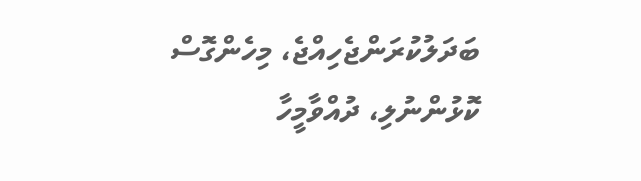ބަދަލުކުރަންޖެހިއްޖެ، މިހެންގޮސް ކޮޅުންނުލި، ދުއްވާމީހާ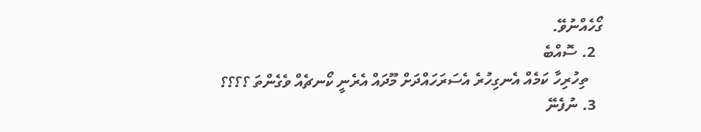ގޯހެއްނުވޭ.
  2. ސޮއްބެ
    ތިހުރިހާ ކަމެއް އެނގިހުރެ އެސަރަހައްދަށް މޫދައް އެރެނީ ކޯނޗެއް ވެގެންތަ ؟؟؟؟
  3. ނުފެނޭ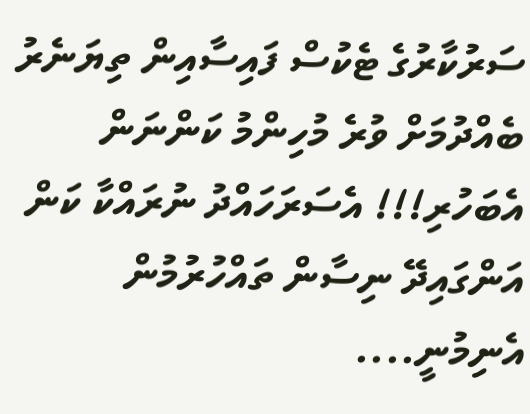ސަރުކާރުގެ ޓެކުސް ފައިސާއިން ތިޔަނެރު ބެއްދުމަށް ވުރެ މުހިންމު ކަންނަން އެބަހުރި!!! އެސަރަހައްދު ނުރައްކާ ކަން އަންގައިދޭ ނިސާން ތައްހުރުމުން އެނިމުނީ....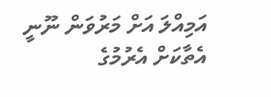އަމިއްލަ އަށް މަރުވަން ނޫނީ އެތާކަށް އެރުމުގެ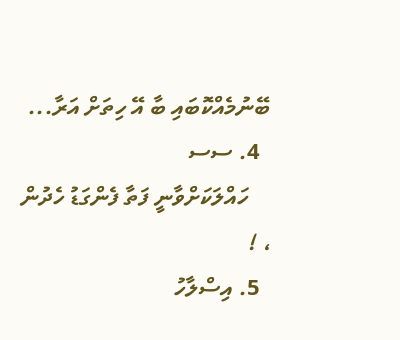ބޭނުމެއްކޮބައި ބާ އޭ ހިތަށް އަރާ...
  4. ސސ
    ހައްލަކަށްވާނީ ފަތާ ފެންގަޑު ހެދުން ، !
  5. އިސްލާހު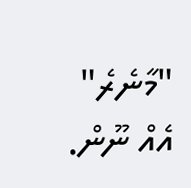"މާނެރެ" އެއް ނޫން.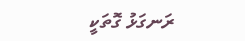ރަނގަޅު ގޮތަކީ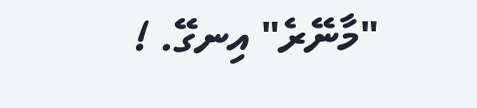"މާނޭރެ" އިނގޭ. !